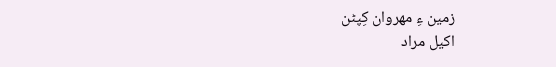زمین ءِ مھروان کِپٹن
اکیل مراد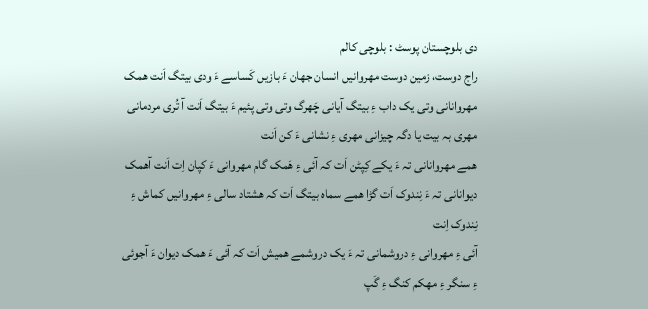دی بلوچستان پوسٹ : بلوچی کالم
راج دوست، زمین دوست مھروانیں انسان جھان ءَ بازیں کَساسے ءَ ودی بیتگ اَنت ھمک مھروانانی وتی یک داب ءِ بیتگ آیانی چَھرگ وتی وتی پئیم ءَ بیتگ اَنت آ تُری مردمانی مھری بہ بیت یا دگہ چیزانی مھری ءِ نشانی ءَ کن اَنت
ھمے مھروانانی تہ ءَ یکے کِپٹن اَت کہ آئی ءِ ھَمک گام مھروانی ءَ کپان اِت اَنت آھمک دیوانانی تہ ءَ نِندوک اَت گڑا ھمے سماہ بیتگ اَت کہ ھشتاد سالی ءِ مھروانیں کماش ءِ نِندوک اِنت
آئی ءِ مھروانی ءِ دروشمانی تہ ءَ یک دروشمے ھمیش اَت کہ آئی ءَ ھمک دیوان ءَ آجوئی ءِ سنگر ءِ مھکم کنگ ءِ گَپ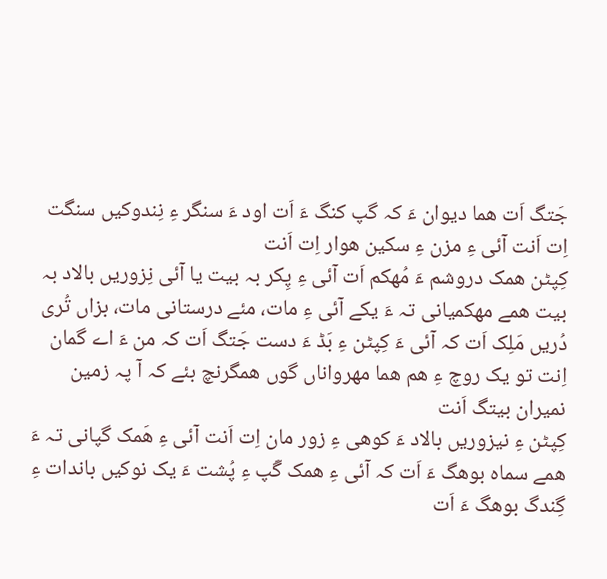جَتگ اَت ھما دیوان ءَ کہ گپ کنگ ءَ اَت اود ءَ سنگر ءِ نِندوکیں سنگت اِت اَنت آئی ءِ مزن ءِ سکین ھوار اِت اَنت
کِپٹن ھمک دروشم ءَ مُھکم اَت آئی ءِ پِکر بہ بیت یا آئی نِزوریں بالاد بہ بیت ھمے مھکمیانی تہ ءَ یکے آئی ءِ مات، مئے درستانی مات، بزاں تُری دُریں مَلِک اَت کہ آئی ءَ کِپٹن ءِ بَڈ ءَ دست جَتگ اَت کہ من ءَ اے گمان اِنت تو یک روچ ءِ ھم ھما مھرواناں گوں ھمگرنچ بئے کہ آ پہ زمین نمیران بیتگ اَنت
کِپٹن ءِ نیزوریں بالاد ءَ کوھی ءِ زور مان اِت اَنت آئی ءِ ھَمک گپانی تہ ءَ ھمے سماہ بوھگ ءَ اَت کہ آئی ءِ ھمک گَپ ءِ پُشت ءَ یک نوکیں باندات ءِ گِندگ بوھگ ءَ اَت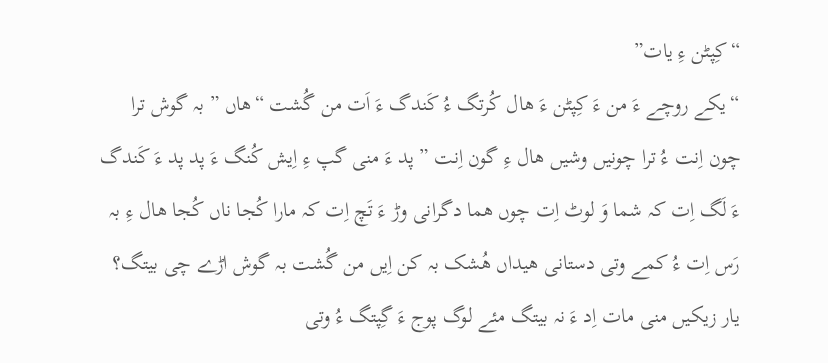“کِپٹن ءِ یات”
“یکے روچے ءَ من ءَ کِپٹن ءَ ھال کُرتگ ءُ کَندگ ءَ اَت من گُشت “ھاں ” بہ گوش ترا چون اِنت ءُ ترا چونیں وشیں ھال ءِ گون اِنت ” پد ءَ منی گپ ءِ اِیش کُنگ ءَ پد پد ءَ کَندگ ءَ لَگ اِت کہ شما وَ لوٹ اِت چوں ھما دگرانی وڑ ءَ تَچ اِت کہ مارا کُجا ناں کُجا ھال ءِ بہ رَس اِت ءُ کمے وتی دستانی ھیداں ھُشک بہ کن اِیں من گُشت بہ گوش اڑے چی بیتگ؟ یار زیکیں منی مات اِد ءَ نہ بیتگ مئے لوگ پوج ءَ گِپتگ ءُ وتی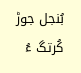بُنجل جوڑ کُرتگ ءُ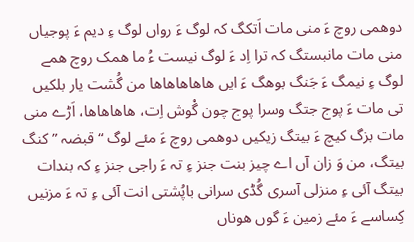دوھمی روچ ءَ منی مات اَتکگ کہ لوگ ءَ رواں لوگ ءِ دیم ءَ پوجیاں منی مات مانبستگ کہ ترا اِد ءَ لوگ نیست ءُ ما ھمک روچ ھمے لوگ ءِ نیمگ ءَ جَنگ بوھگ ءَ ایں ھاھاھاھاھا من گُشت یار بلکیں تی مات ءَ پوج جتگ وسرا پوج چون گْوش اِت، ھاھاھاھا، اَڑے منی مات بزگ کیچ ءَ بیتگ زیکیں دوھمی روچ ءَ مئے لوگ “قبضہ ” کنگ بیتگ، من وَ زان آں اے چیز بنت جنز ءِ تہ ءَ راجی جنز ءِ کہ بندات بیتگ آئی ءِ منزلی آسری گُڈی سرانی باپُشتی انت آئی ءِ تہ ءَ مزنیں کِساسے ءَ مئے زمین ءَ گوں ھوناں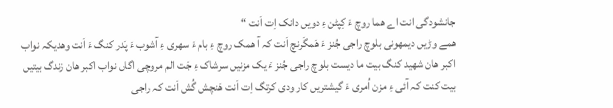جانشودگی انت اے ھما روچ ءَ کِپٹن ءِ دویں دانک اِت اَنت “
ھمے وڑیں دیمھونی بلوچ راجی جُنز ءَ ھَمگَرنچ اَنت کہ آ ھمک روچ ءِ بام ءَ سھری ءِ آشوب ءَ پَدر کنگ ءَ اَنت وھدیکہ نواب اکبر ھان شھید کنگ بیت ما دیست بلوچ راجی جُنز ءَ یک مزنیں سرشاک ءِ جَت الم مروچی اگاں نواب اکبر ھان زندگ بیتیں بیت کنت کہ آئی ءِ مزن اُمری ءَ گیشتریں کار ودی کرتگ اِت اَنت ھَنچش گُش اَنت کہ راجی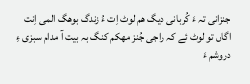جنزانی تہ ءَ کُربانی دیگ ھم لوٹ اِت ءُ زندگ بوھگ المی اِنت
اگاں تو لوٹ ئے کہ راجی جُنز مھکم کنگ بہ بیت آ مدام سبزی ءِ دروشم ءَ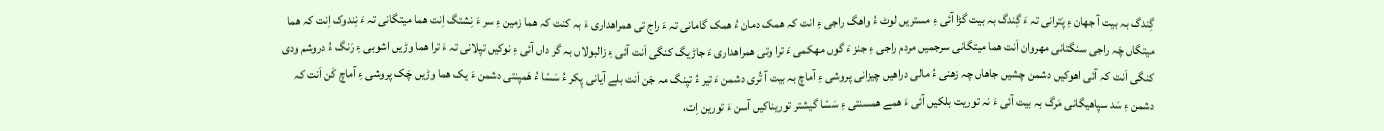گِندگ بہ بیت آ جھان ءِ پَترانی تہ ءَ گِندگ بہ بیت گڑا آئی ءِ مستریں لوٹ ءُ واھگ راجی ءِ انت کہ ھمک دمان ءُ ھمک گامانی تہ ءَ راج تی ھمراھداری ءَ بہ کنت کہ ھما زمین ءِ سر ءَ نِشتگ اِنت ھما میتگانی تہ ءَ نِندوک اِنت کہ ھما میتگاں چَہ راجی سنگتانی مھروان اَنت ھما میتگانی سرجمیں مردم راجی ءِ جنز ءَ گوں مھکمی ءَ ترا وتی ھمراھداری ءَ جاڑیگ کنگی اَنت آئی ءِ زالبولاں بہ گر داں آئی ءِ نوکیں تپلانی تہ ءَ ترا ھما وڑیں اشوبی ءِ رَنگ ءُ دروشم ودی کنگی اَنت کہ آئی اھوکیں دشمن چشیں جاھاں چہ زھنی ءُ مالی دراھیں چیزانی پروشی ءِ آماچ بہ بیت آ تُری دشمن ءَ تیر ءُ تپنگ مہ جَن اَنت بلے آیانی پِکر ءُ سَسّا ءُ ھَمپنتی دشمن ءَ یک ھما وڑیں چَک پروشی ءِ آماچ کَن اَنت کہ دشمن ءِ سَد سپاھیگانی مَرگ بہ بیت آئی ءَ نہ توریت بلکیں آئی ءَ ھمے ھمسنتی ءِ سَسّا گیشتر توریناکیں آسن ءَ تورین اِت،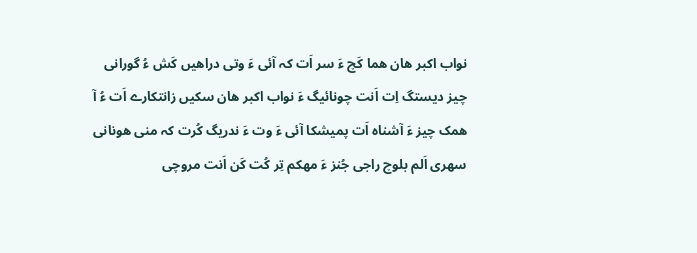نواب اکبر ھان ھما کَچ ءَ سر اَت کہ آئی ءَ وتی دراھیں کَش ءُ گورانی چیز دیستگ اِت اَنت چونائیگ ءَ نواب اکبر ھان سکیں زانتکارے اَت ءُ آ ھمک چیز ءَ آشناہ اَت پمیشکا آئی ءَ وت ءَ ندریگ کُرت کہ منی ھونانی سھری اَلم بلوچ راجی جُنز ءَ مھکم تِر کُت کَن اَنت مروچی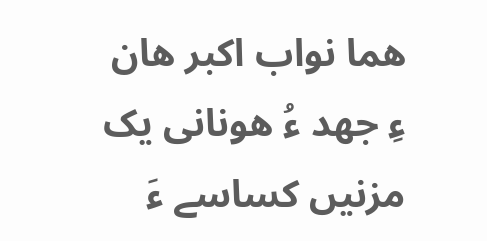ھما نواب اکبر ھان ءِ جھد ءُ ھونانی یک مزنیں کساسے ءَ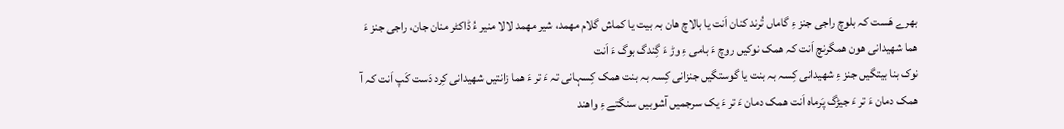بھرے ھَست کہ بلوچ راجی جنز ءِ گاماں تُرند کنان اَنت یا بالاچ ھان بہ بیت یا کماش گلام مھمد، شیر مھمد لالا منیر ءُ ڈاکٹر منان جان، راجی جنز ءَ ھما شھیدانی ھون ھمگرنچ اَنت کہ ھمک نوکیں روچ ءَ بامی ءِ وڑ ءَ گِندگ بوگ ءَ اَنت
نوک بنا بیتگیں جنز ءِ شھیدانی کِسہ بہ بنت یا گوستگیں جنزانی کِسہ بہ بنت ھمک کِسہانی تہ ءَ تر ءَ ھما زانتیں شھیدانی کِرد دَست کَپ اَنت کہ آ ھمک دمان ءَ تر ءَ جیڑگ پَرماہ اَنت ھمک دمان ءَ تر ءَ یک سرجمیں آشوبیں سنگتے ءِ واھند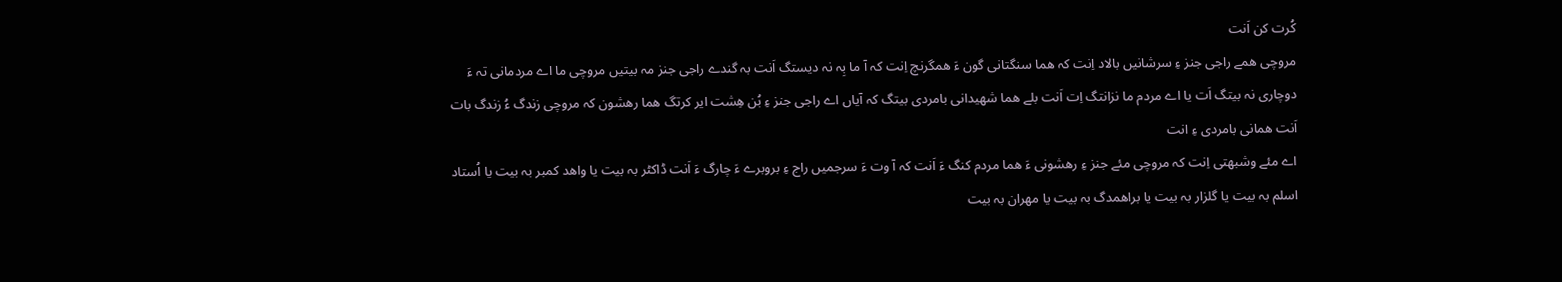کُرت کن اَنت
مروچی ھمے راجی جنز ءِ سرشانیں بالاد اِنت کہ ھما سنگتانی گون ءَ ھمگرنچ اِنت کہ آ ما بِہ نہ دیستگ اَنت بہ گندے راجی جنز مہ بیتیں مروچی ما اے مردمانی تہ ءَ دوچاری نہ بیتگ اَت یا اے مردم ما نزانتگ اِت اَنت بلے ھما شھیدانی بامردی بیتگ کہ آیاں اے راجی جنز ءِ بُن ھِشت ایر کرتگ ھما رھشون کہ مروچی زندگ ءُ زندگ بات اَنت ھمانی بامردی ءِ انت
اے مئے وشبھتی اِنت کہ مروچی مئے جنز ءِ رھشونی ءَ ھما مردم کنگ ءَ اَنت کہ آ وت ءَ سرجمیں راج ءِ بروبرے ءَ چارگ ءَ اَنت ڈاکٹر بہ بیت یا واھد کمبر بہ بیت یا اُستاد اسلم بہ بیت یا گلزار بہ بیت یا براھمدگ بہ بیت یا مھران بہ بیت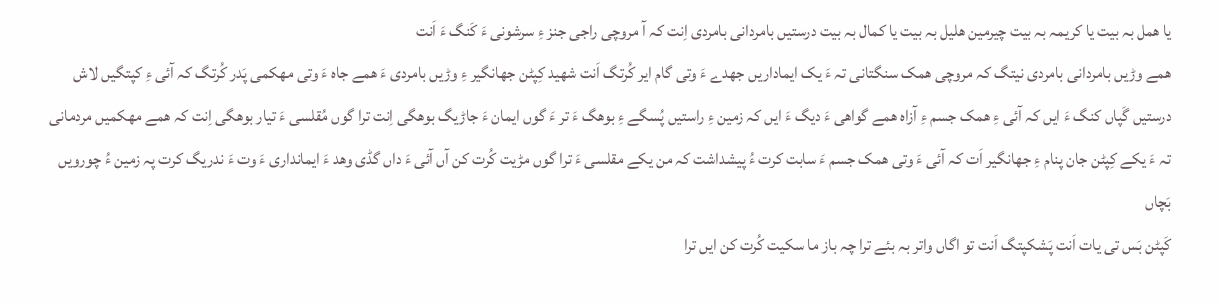یا ھمل بہ بیت یا کریمہ بہ بیت چیرمین ھلیل بہ بیت یا کمال بہ بیت درستیں بامردانی بامردی اِنت کہ آ مروچی راجی جنز ءِ سرشونی ءَ کَنگ ءَ اَنت
ھمے وڑیں بامردانی بامردی نیتگ کہ مروچی ھمک سنگتانی تہ ءَ یک ایماداریں جھدے ءَ وتی گام ایر کُرتگ اَنت شھید کِپٹن جھانگیر ءِ وڑیں بامردی ءَ ھمے جاہ ءَ وتی مھکمی پَدر کُرتگ کہ آئی ءِ کپتگیں لاش درستیں گَپاں کنگ ءَ ایں کہ آئی ءِ ھمک جسم ءِ آزاہ ھمے گواھی ءَ دیگ ءَ ایں کہ زمین ءِ راستیں پُسگے ءِ بوھگ ءَ تر ءَ گوں ایمان ءَ جاڑیگ بوھگی اِنت ترا گوں مُقلسی ءَ تیار بوھگی اِنت کہ ھمے مھکمیں مردمانی تہ ءَ یکے کِپٹن جان پنام ءِ جھانگیر اَت کہ آئی ءَ وتی ھمک جسم ءَ سابت کرت ءُ پیشداشت کہ من یکے مقلسی ءَ ترا گوں مڑیت کُرت کن آں آئی ءَ داں گڈی وھد ءَ ایمانداری ءَ وت ءَ ندریگ کرت پہ زمین ءُ چورویں بَچاں
کَپٹن بَس تی یات اَنت پَشکپتگ اَنت تو اگاں واتر بہ بئے ترا چہ باز ما سکیت کُرت کن ایں ترا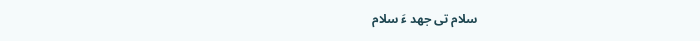سلام تی جھد ءَ سلام